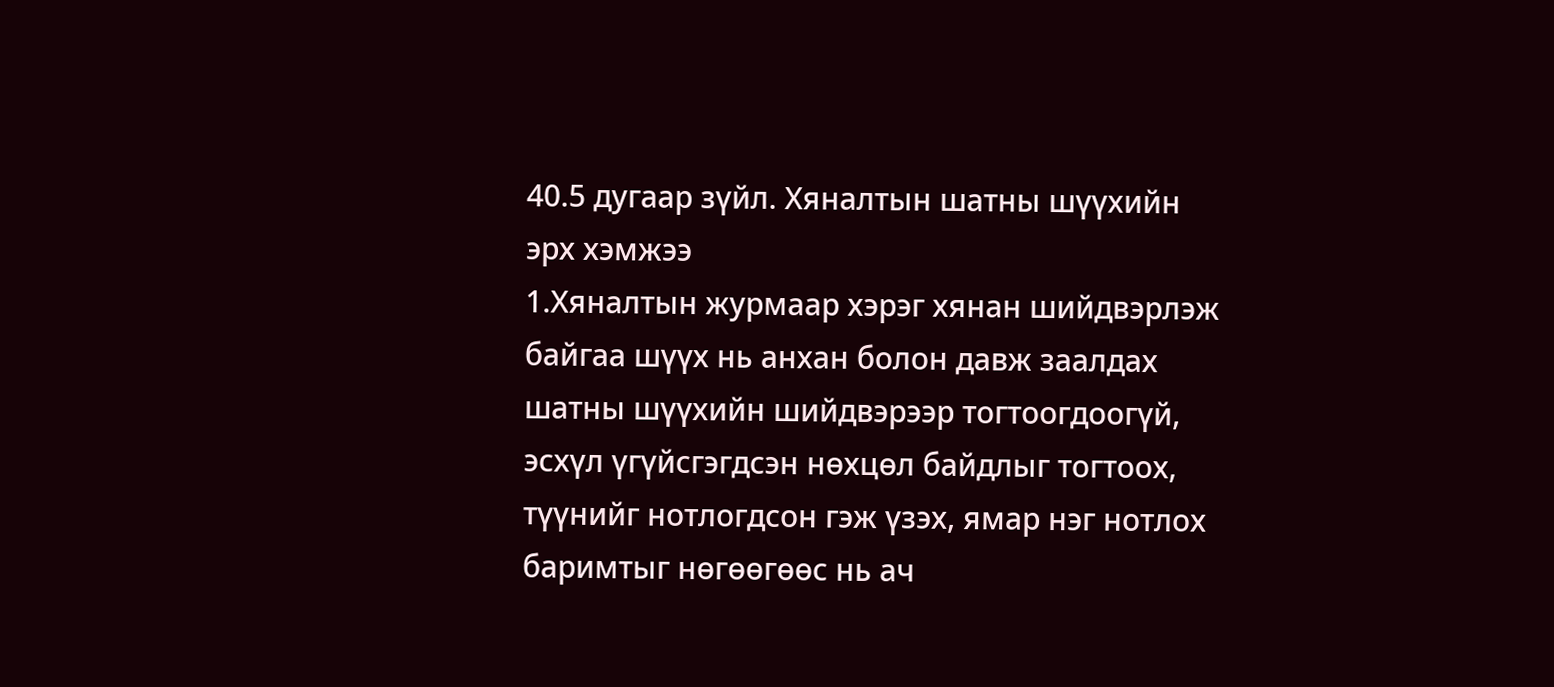40.5 дугаар зүйл. Хяналтын шатны шүүхийн эрх хэмжээ
1.Хяналтын журмаар хэрэг хянан шийдвэрлэж байгаа шүүх нь анхан болон давж заалдах шатны шүүхийн шийдвэрээр тогтоогдоогүй, эсхүл үгүйсгэгдсэн нөхцөл байдлыг тогтоох, түүнийг нотлогдсон гэж үзэх, ямар нэг нотлох баримтыг нөгөөгөөс нь ач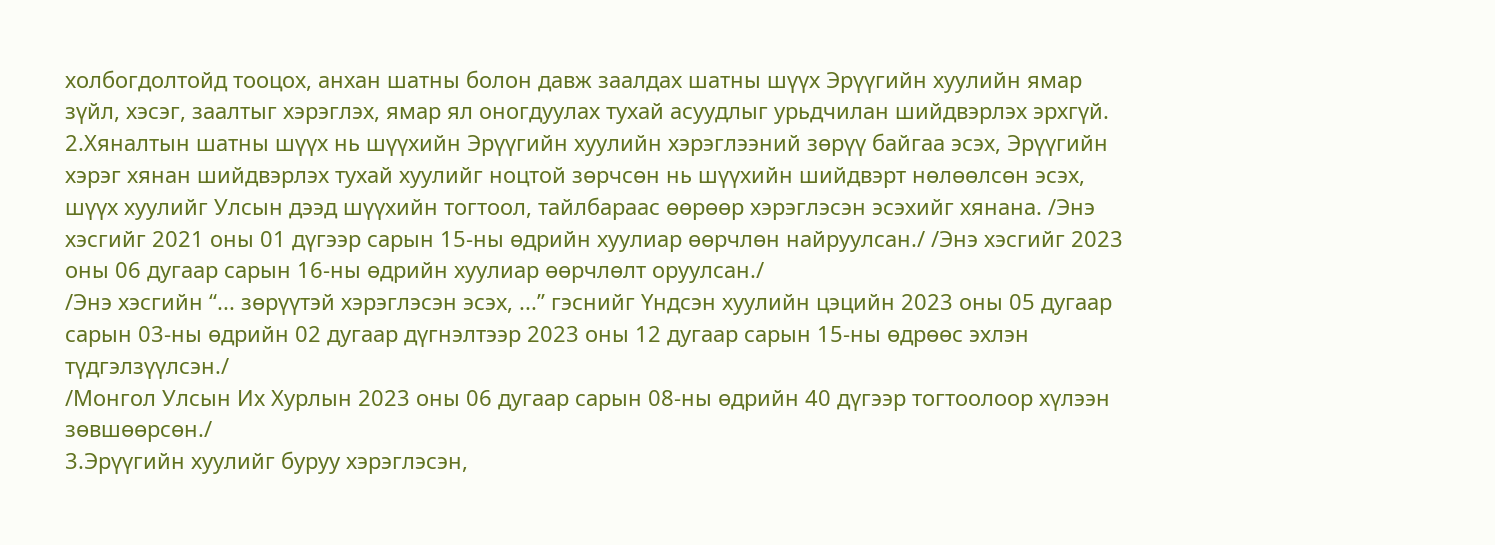холбогдолтойд тооцох, анхан шатны болон давж заалдах шатны шүүх Эрүүгийн хуулийн ямар зүйл, хэсэг, заалтыг хэрэглэх, ямар ял оногдуулах тухай асуудлыг урьдчилан шийдвэрлэх эрхгүй.
2.Хяналтын шатны шүүх нь шүүхийн Эрүүгийн хуулийн хэрэглээний зөрүү байгаа эсэх, Эрүүгийн хэрэг хянан шийдвэрлэх тухай хуулийг ноцтой зөрчсөн нь шүүхийн шийдвэрт нөлөөлсөн эсэх, шүүх хуулийг Улсын дээд шүүхийн тогтоол, тайлбараас өөрөөр хэрэглэсэн эсэхийг хянана. /Энэ хэсгийг 2021 оны 01 дүгээр сарын 15-ны өдрийн хуулиар өөрчлөн найруулсан./ /Энэ хэсгийг 2023 оны 06 дугаар сарын 16-ны өдрийн хуулиар өөрчлөлт оруулсан./
/Энэ хэсгийн “... зөрүүтэй хэрэглэсэн эсэх, ...” гэснийг Үндсэн хуулийн цэцийн 2023 оны 05 дугаар сарын 03-ны өдрийн 02 дугаар дүгнэлтээр 2023 оны 12 дугаар сарын 15-ны өдрөөс эхлэн түдгэлзүүлсэн./
/Монгол Улсын Их Хурлын 2023 оны 06 дугаар сарын 08-ны өдрийн 40 дүгээр тогтоолоор хүлээн зөвшөөрсөн./
3.Эрүүгийн хуулийг буруу хэрэглэсэн,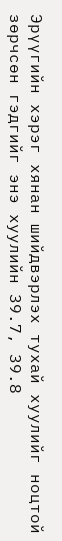Эрүүгийн хэрэг хянан шийдвэрлэх тухай хуулийг ноцтой зөрчсөн гэдгийг энэ хуулийн 39.7, 39.8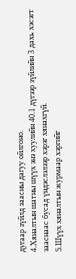дугаар зүйлд заасны дагуу ойлгоно.
4.Хяналтын шатны шүүх энэ хуулийн 40.1 дүгээр зүйлийн 3 дахь хэсэгт зааснаас бусад үндэслэлээр хэрэг хянахгүй.
5.Шүүх хяналтын журмаар хэргийг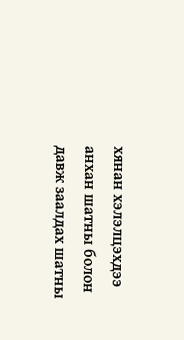хянан хэлэлцэхдээ анхан шатны болон давж заалдах шатны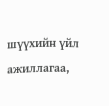шүүхийн үйл ажиллагаа,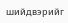шийдвэрийг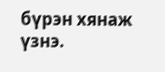бүрэн хянаж үзнэ.